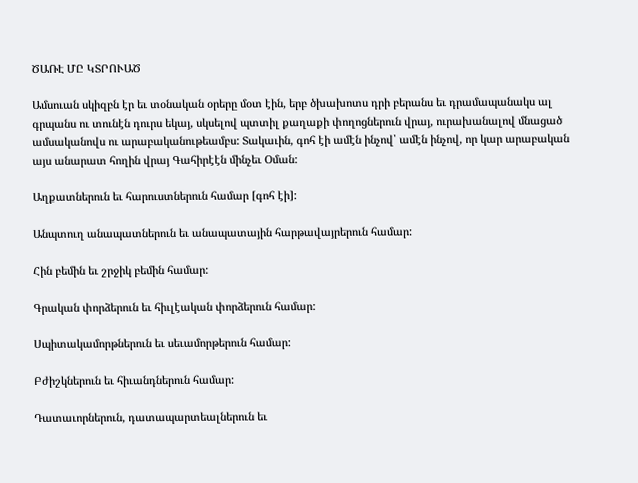ԾԱՌԷ ՄԸ ԿՏՐՈՒԱԾ

Ամսուան սկիզբն էր եւ տօնական օրերը մօտ էին, երբ ծխախոտս դրի բերանս եւ դրամապանակս ալ գրպանս ու տունէն դուրս եկայ, սկսելով պտտիլ քաղաքի փողոցներուն վրայ, ուրախանալով մնացած ամսականովս ու արաբականութեամբս: Տակաւին, գոհ էի ամէն ինչով՝ ամէն ինչով, որ կար արաբական այս անարատ հողին վրայ Գահիրէէն մինչեւ Օման:

Աղքատներուն եւ հարուստներուն համար [գոհ էի]:

Անպտուղ անապատներուն եւ անապատային հարթավայրերուն համար:

Հին բեմին եւ շրջիկ բեմին համար:

Գրական փորձերուն եւ հիւլէական փորձերուն համար:

Սպիտակամորթներուն եւ սեւամորթերուն համար:

Բժիշկներուն եւ հիւանդներուն համար:

Դատաւորներուն, դատապարտեալներուն եւ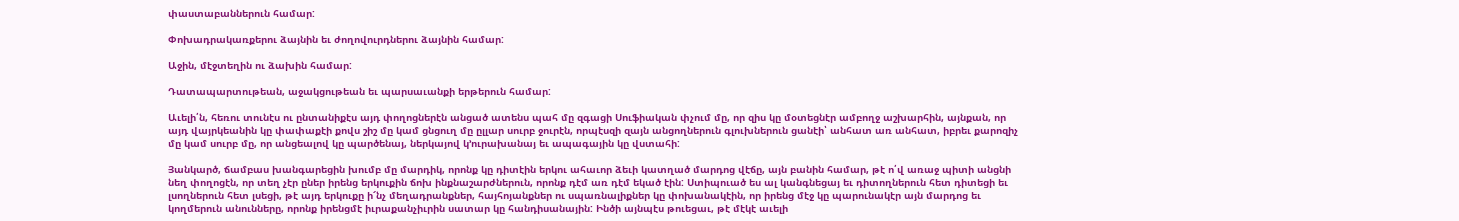փաստաբաններուն համար:

Փոխադրակառքերու ձայնին եւ ժողովուրդներու ձայնին համար:

Աջին, մէջտեղին ու ձախին համար:

Դատապարտութեան, աջակցութեան եւ պարսաւանքի երթերուն համար:

Աւելի՛ն, հեռու տունէս ու ընտանիքէս այդ փողոցներէն անցած ատենս պահ մը զգացի Սուֆիական փչում մը, որ զիս կը մօտեցնէր ամբողջ աշխարհին, այնքան, որ այդ վայրկեանին կը փափաքէի քովս շիշ մը կամ ցնցուղ մը ըլլար սուրբ ջուրէն, որպէսզի զայն անցողներուն գլուխներուն ցանէի՝ անհատ առ անհատ, իբրեւ քարոզիչ մը կամ սուրբ մը, որ անցեալով կը պարծենայ, ներկայով կ՚ուրախանայ եւ ապագային կը վստահի:

Յանկարծ, ճամբաս խանգարեցին խումբ մը մարդիկ, որոնք կը դիտէին երկու ահաւոր ձեւի կատղած մարդոց վէճը, այն բանին համար, թէ ո՛վ առաջ պիտի անցնի նեղ փողոցէն, որ տեղ չէր ըներ իրենց երկուքին ճոխ ինքնաշարժներուն, որոնք դէմ առ դէմ եկած էին: Ստիպուած ես ալ կանգնեցայ եւ դիտողներուն հետ դիտեցի եւ լսողներուն հետ լսեցի, թէ այդ երկուքը ի՜նչ մեղադրանքներ, հայհոյանքներ ու սպառնալիքներ կը փոխանակէին, որ իրենց մէջ կը պարունակէր այն մարդոց եւ կողմերուն անունները, որոնք իրենցմէ իւրաքանչիւրին սատար կը հանդիսանային: Ինծի այնպէս թուեցաւ, թէ մէկէ աւելի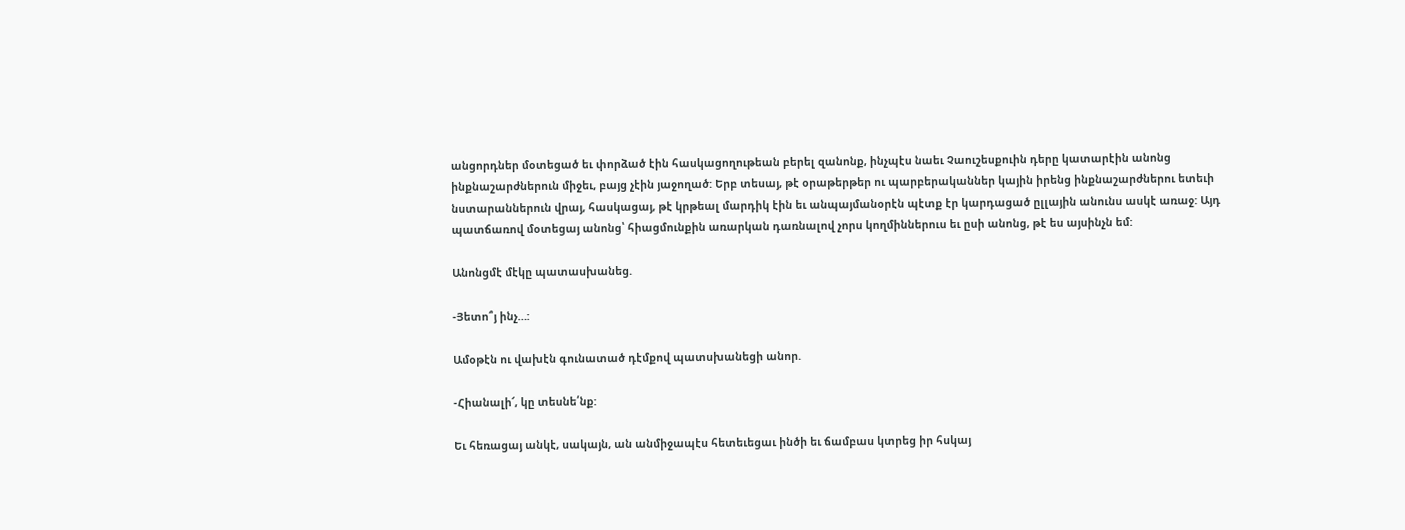անցորդներ մօտեցած եւ փորձած էին հասկացողութեան բերել զանոնք, ինչպէս նաեւ Չաուշեսքուին դերը կատարէին անոնց ինքնաշարժներուն միջեւ, բայց չէին յաջողած: Երբ տեսայ, թէ օրաթերթեր ու պարբերականներ կային իրենց ինքնաշարժներու ետեւի նստարաններուն վրայ, հասկացայ, թէ կրթեալ մարդիկ էին եւ անպայմանօրէն պէտք էր կարդացած ըլլային անունս ասկէ առաջ: Այդ պատճառով մօտեցայ անոնց՝ հիացմունքին առարկան դառնալով չորս կողմիններուս եւ ըսի անոնց, թէ ես այսինչն եմ:

Անոնցմէ մէկը պատասխանեց.

-Յետո՞յ ինչ…:

Ամօթէն ու վախէն գունատած դէմքով պատսխանեցի անոր.

-Հիանալի՜, կը տեսնե՛նք:

Եւ հեռացայ անկէ, սակայն, ան անմիջապէս հետեւեցաւ ինծի եւ ճամբաս կտրեց իր հսկայ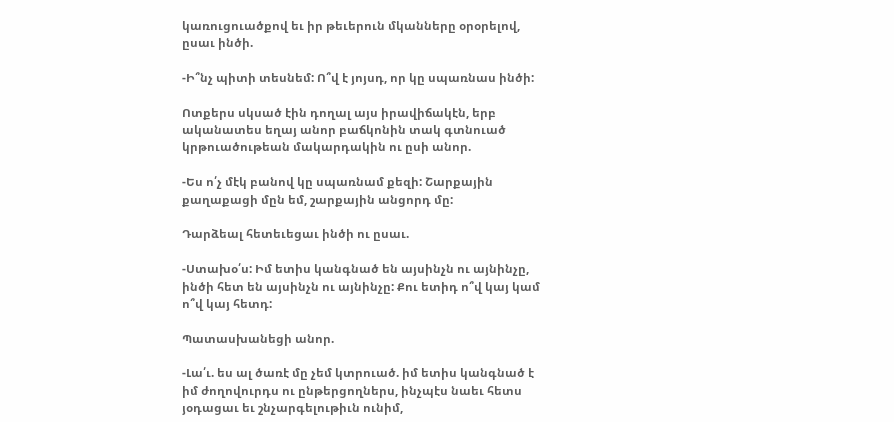կառուցուածքով եւ իր թեւերուն մկանները օրօրելով, ըսաւ ինծի.

-Ի՞նչ պիտի տեսնեմ: Ո՞վ է յոյսդ, որ կը սպառնաս ինծի:

Ոտքերս սկսած էին դողալ այս իրավիճակէն, երբ ականատես եղայ անոր բաճկոնին տակ գտնուած կրթուածութեան մակարդակին ու ըսի անոր.

-Ես ո՛չ մէկ բանով կը սպառնամ քեզի: Շարքային քաղաքացի մըն եմ, շարքային անցորդ մը:

Դարձեալ հետեւեցաւ ինծի ու ըսաւ.

-Ստախօ՛ս: Իմ ետիս կանգնած են այսինչն ու այնինչը, ինծի հետ են այսինչն ու այնինչը: Քու ետիդ ո՞վ կայ կամ ո՞վ կայ հետդ:

Պատասխանեցի անոր.

-Լա՛ւ. ես ալ ծառէ մը չեմ կտրուած. իմ ետիս կանգնած է իմ ժողովուրդս ու ընթերցողներս, ինչպէս նաեւ հետս յօդացաւ եւ շնչարգելութիւն ունիմ,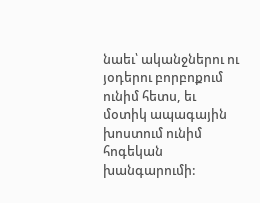նաեւ՝ ականջներու ու յօդերու բորբոքում ունիմ հետս, եւ մօտիկ ապագային խոստում ունիմ հոգեկան խանգարումի: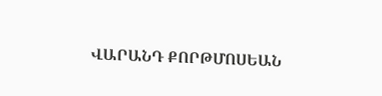ՎԱՐԱՆԴ ՔՈՐԹՄՈՍԵԱՆ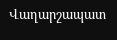Վաղարշապատ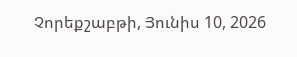Չորեքշաբթի, Յունիս 10, 2026